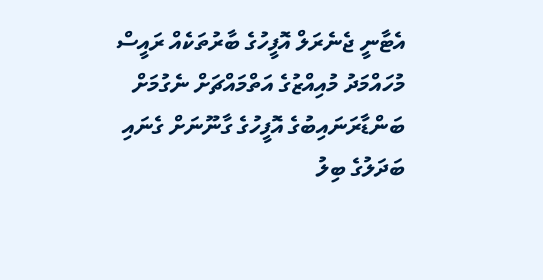އެޓާނީ ޖެނެރަލް އޮފީހުގެ ބާރުތަކެއް ރައީސް މުހައްމަދު މުއިއްޒުގެ އަތްމައްޗަށް ނެގުމަށް ބަންޑާރަނައިބުގެ އޮފީހުގެ ގާނޫނަށް ގެނައި ބަދަލުގެ ބިލު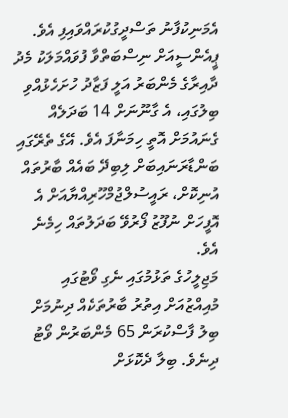އެމަނިކުފާނު ތަސްދީގުކުރައްވައިފި އެވެ.
ޕީއެންސީއަށް ނިސްބަތްވާ ފުވައްމަލަކު މެދު ދާއިރާގެ މެންބަރު އަލީ ފަޒާދު ހުށަހެޅުއްވި ބިލުގައި، އެ ގާނޫނަށް 14 ބަދަލެއް ގެނައުމަށް އޮތީ ހިމަނާފަ އެވެ. އޭގެ ތެރޭގައި ބަންޑާރަނައިބަށް ލިބިދޭ ބައެއް ބާރުތައް އުނިކޮށް، ރައީސުލްޖުމްހޫރިއްޔާއަށް އެ އޮފީހަށް ނުފޫޒު ފޯރުވޭ ބަދަލުތައް ހިމެނެ އެވެ.
މަޖިލީހުގެ ތަޅުމުގައި ނެގި ވޯޓުގައި މުއިއްޒުއަށް އިތުރު ބާރުތަކެއް ދިނުމަށް ބިލު ފާސްކުރަން 65 މެންބަރުން ވޯޓު ދިނެވެ. ބިލާ ދެކޮޅަށް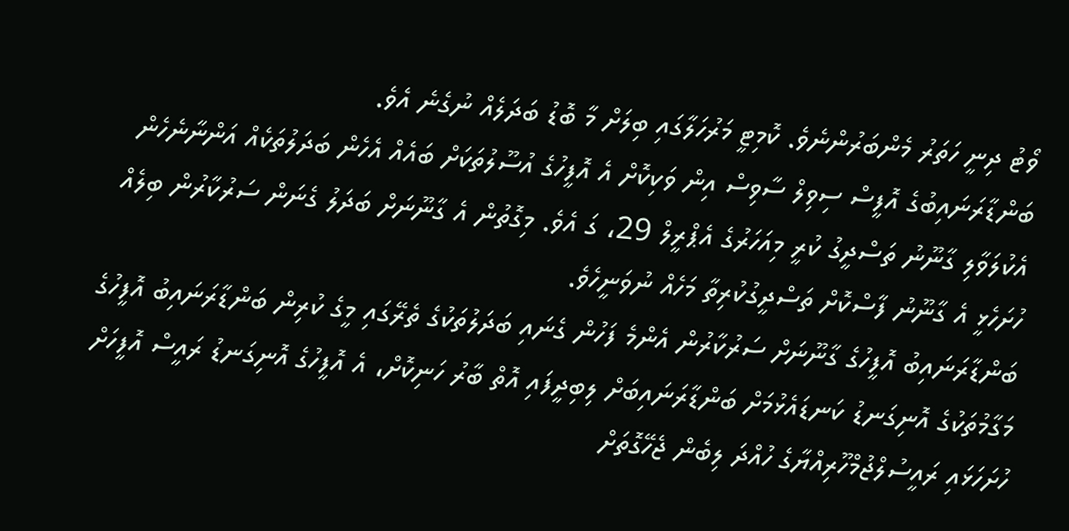ވޯޓު ދިނީ ހަތަރު މެންބަރުންނެވެ. ކޮމިޓީ މަރުހަލާގައި ބިލަށް މާ ބޮޑު ބަދަލެއް ނުގެނެ އެވެ.
ބަންޑާރަނައިބުގެ އޮފީސް ސިވިލް ސާވިސް އިން ވަކިކޮށް އެ އޮފީހުގެ އުސޫލުތަކަށް ބައެއް އެހެން ބަދަލުތަކެއް އަންނާނެހެން އެކުލަވާލި ގާނޫނު ތަސްދީގު ކުރީ މިއަހަރުގެ އެޕްރީލް 29، ގަ އެވެ. މިގޮތުން އެ ގާނޫނަށް ބަދަލު ގެނަން ސަރުކާރުން ބިލެއް ހުށަހެޅީ އެ ގާނޫނު ފާސްކޮށް ތަސްދީގުކުރިތާ މަހެއް ނުވަނީހެވެ.
ބަންޑާރަނައިބު އޮފީހުގެ ގާނޫނަށް ސަރުކާރުން އެންމެ ފަހުން ގެނައި ބަދަލުތަކުގެ ތެރޭގައި މީގެ ކުރިން ބަންޑާރަނައިބު އޮފީހުގެ މަގާމުތަކުގެ އޮނިގަނޑު ކަނޑައެޅުމަށް ބަންޑާރަނައިބަށް ލިބިދީފައި އޮތް ބާރު ހަނިކޮށް، އެ އޮފީހުގެ އޮނިގަނޑު ރައީސް އޮފީހަށް ހުށަހަޅައި ރައީސުލްޖުމްހޫރިއްޔާގެ ހުއްދަ ލިބެން ޖެހޭގޮތަށް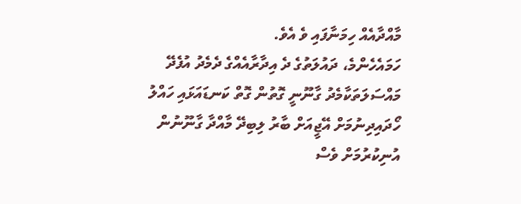މާއްދާއެއް ހިމަނާފައި ވެ އެވެ.
ހަމައެހެންމެ، ދައުލަތުގެ ދެ އިދާރާއެއްގެ ދެމެދު އުފެދޭ މައްސަލަތަކާމެދު ގާނޫނީ ގޮތުން ގޮތް ކަނޑައަޅައި ހައްލު ހޯދައިދިނުމަށް އޭޖީއަށް ބާރު ލިބިދޭ މާއްދާ ގާނޫނުން އުނިކުރުމަށް ވެސް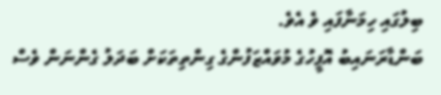ބިލުގައި ހިމަނާފައި ވެ އެވެ.
ބަންޑާރަނައިބު އޮފީހުގެ މުވައްޒަފުންގެ ގިންތިތަކަށް ބަދަލު ގެންނަން ވެސް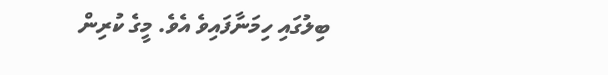ބިލުގައި ހިމަނާފައިވެ އެވެ. މީގެ ކުރިން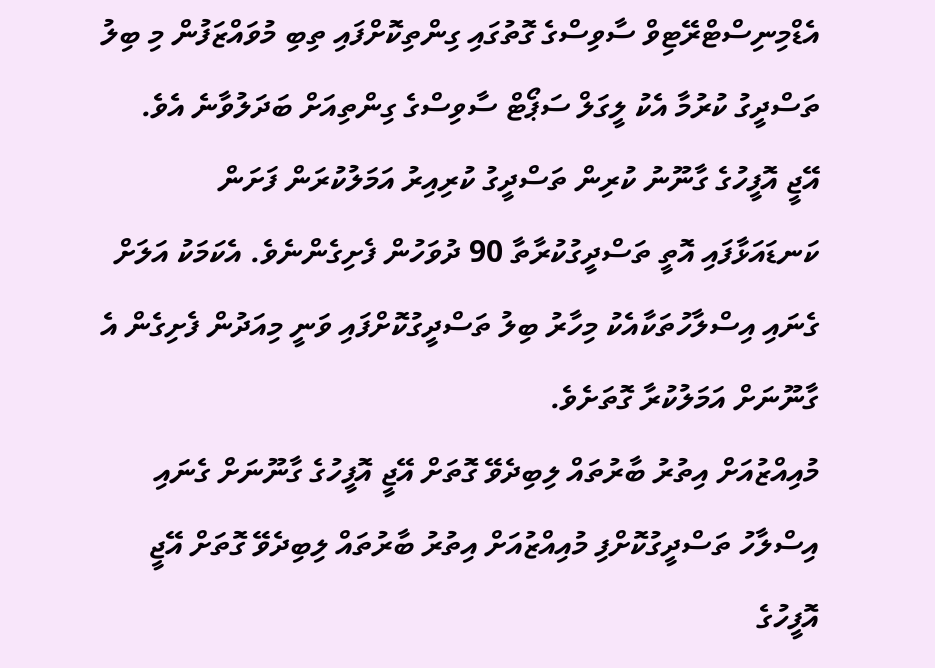އެޑްމިނިސްޓްރޭޓިވް ސާވިސްގެ ގޮތުގައި ގިންތިކޮށްފައި ތިބި މުވައްޒަފުން މި ބިލު ތަސްދީގު ކުރުމާ އެކު ލީގަލް ސަޕޯޓް ސާވިސްގެ ގިންތިއަށް ބަދަލުވާނެ އެވެ.
އޭޖީ އޮފީހުގެ ގާނޫނު ކުރިން ތަސްދީގު ކުރިއިރު އަމަލުކުރަން ފަށަން ކަނޑައަޅާފައި އޮތީ ތަސްދީގުކުރާތާ 90 ދުވަހުން ފެށިގެންނެވެ. އެކަމަކު އަލަށް ގެނައި އިސްލާހުތަކާއެކު މިހާރު ބިލު ތަސްދީގުކޮށްފައި ވަނީ މިއަދުން ފެށިގެން އެ ގާނޫނަށް އަމަލުކުރާ ގޮތަށެވެ.
މުއިއްޒުއަށް އިތުރު ބާރުތައް ލިބިދެވޭ ގޮތަށް އޭޖީ އޮފީހުގެ ގާނޫނަށް ގެނައި އިސްލާހު ތަސްދީގުކޮށްފި މުއިއްޒުއަށް އިތުރު ބާރުތައް ލިބިދެވޭ ގޮތަށް އޭޖީ އޮފީހުގެ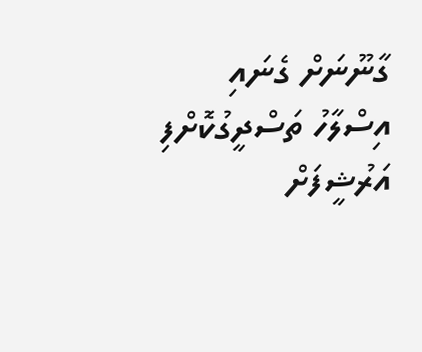ގާނޫނަށް ގެނައި އިސްލާހު ތަސްދީގުކޮށްފި
އަރުޝީފަށް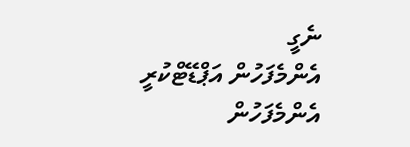ނެގީ
އެންމެފަހުން އަޕްޑޭޓްކުރީ
އެންމެފަހުން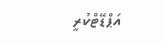އަޕްޑޭޓްކުރީ